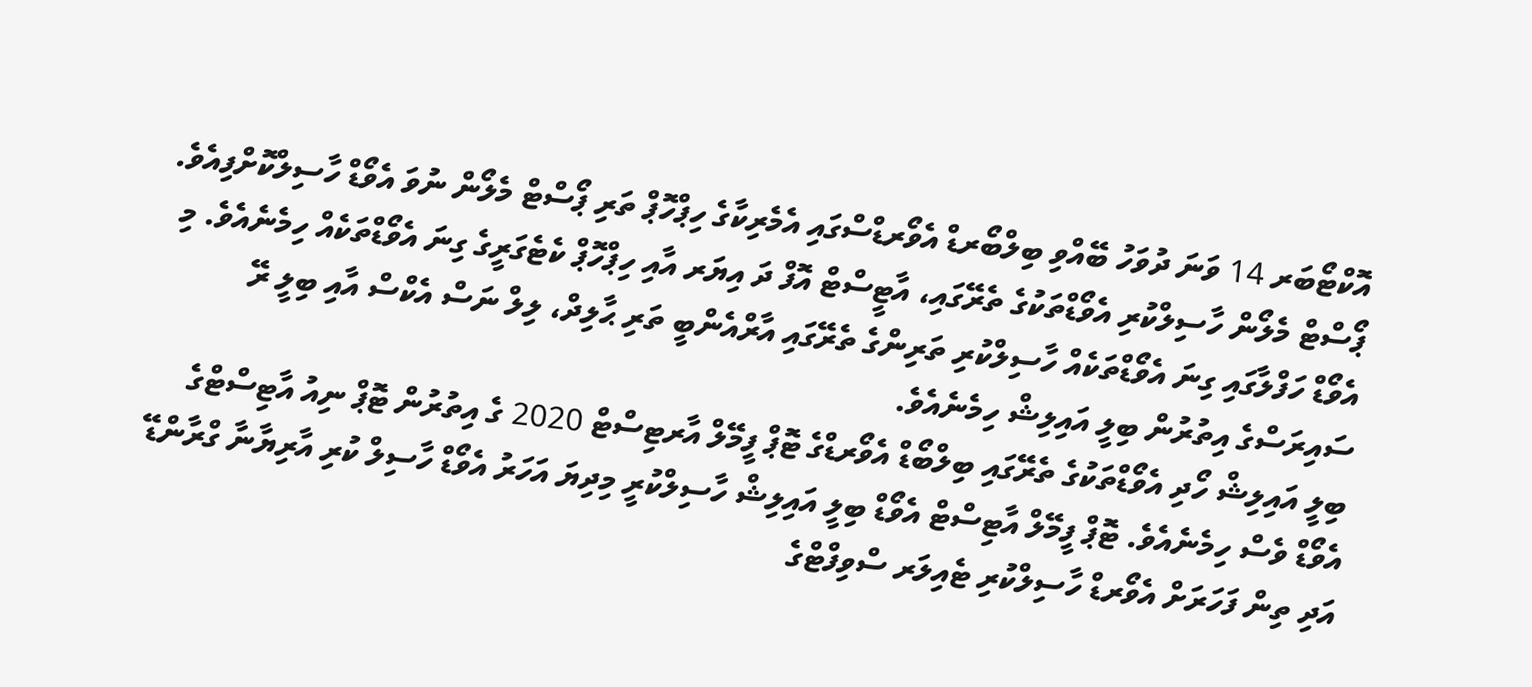އޮކްޓޯބަރ 14 ވަނަ ދުވަހު ބޭއްވި ބިލްބޯރޑް އެވޯރޑްސްގައި އެމެރިކާގެ ހިޕްހޮޕް ތަރި ޕޯސްޓް މެލޯން ނުވަ އެވޯޑް ހާސިލްކޮށްފިއެވެ.
ޕޯސްޓް މެލޯން ހާސިލްކުރި އެވޯޑްތަކުގެ ތެރޭގައި، އާޓީސްޓް އޮފް ދަ އިޔަރ އާއި ހިޕްހޮޕް ކެޓެގަރީގެ ގިނަ އެވޯޑްތަކެއް ހިމެނެއެވެ. މި އެވޯޑް ހަފްލާގައި ގިނަ އެވޯޑްތަކެއް ހާސިލްކުރި ތަރިންގެ ތެރޭގައި އާރްއެންބީ ތަރި ޙާލިދް، ލިލް ނަސް އެކްސް އާއި ބިލީ ރޭ ސައިރަސްގެ އިތުރުން ބިލީ އައިލިޝް ހިމެނެއެވެ.
ބިލީ އައިލިޝް ހޯދި އެވޯޑްތަކުގެ ތެރޭގައި ބިލްބޯޑް އެވޯރޑްގެ ޓޮޕް ފީމޭލް އާރޓިސްޓް 2020 ގެ އިތުރުން ޓޮޕް ނިއު އާޓިސްޓްގެ އެވޯޑް ވެސް ހިމެނެއެވެ. ޓޮޕް ފީމޭލް އާޓިސްޓް އެވޯޑް ބިލީ އައިލިޝް ހާސިލްކުރީ މިދިޔަ އަހަރު އެވޯޑް ހާސިލް ކުރި އާރިޔާނާ ގްރާންޑޭ އަދި ތިން ފަހަރަށް އެވޯރޑް ހާސިލްކުރި ޓެއިލަރ ސްވިފްޓްގެ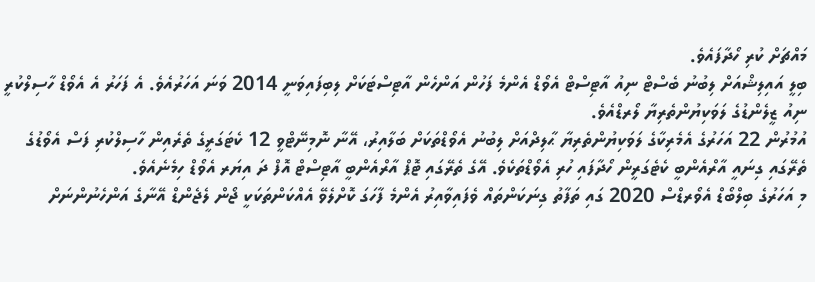މައްޗަށް ކުރި ހޯދާފައެވެ.
ބިލީ އައިލިޝްއަށް ލިބުނު ބެސްޓް ނިއު އާޓިސްޓް އެވޯޑް އެންމެ ފަހުން އަންހެން އާޓިސްޓަކަށް ލިބިފައިވަނީ 2014 ވަނަ އަހަރުއެވެ. އެ ފަހަރު އެ އެވޯޑް ހާސިލްކުރީ ނިއު ޒީލެންޑުގެ ލަވަކިޔުންތެރިޔާ ލޯރޑްއެވެ.
އުމުރުން 22 އަހަރުގެ އެމެރިކާގެ ލަވަކިޔުންތެރިޔާ ޙާލިދްއަށް ލިބުނު އެވޯޑްތަކަށް ބަލާއިރު، އޭނާ ނޮމިނޭޓްވީ 12 ކެޓަގަރީގެ ތެރެއިން ހާސިލްކުރި ފަސް އެވޯޑުގެ ތެރޭގައި ގިނައީ އާރްއެންބީ ކެޓެގަރީން ހޯދާފައި ހުރި އެވޯޑްތަކެވެ. އޭގެ ތެރޭގައި ޓޮޕް އާރްއެންބީ އާޓިސްޓް އޮފް ދަ އިޔަރ އެވޯޑް ހިމެނެއެވެ.
މި އަހަރުގެ ބިލްބޯޑް އެވޯރޑްސް 2020 ގައި ތަފާތު ގިނަކަންތައް ވެފައިވާއިރު އެންމެ ފާހަގަ ކޮށްލެވޭ އެއްކަންތަކަކީ ޖޯން ލެޖެންޑް އޭނާގެ އަންހެނުންނަށް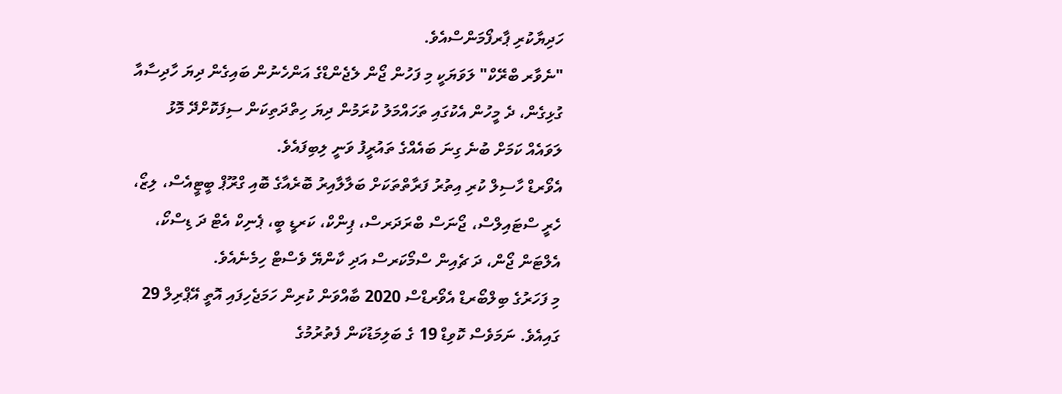ހަދިޔާކުރި ޕާރފޯމަންސްއެވެ.
"ނެވާރ ބްރޭކް" ލަވަޔަކީ މި ފަހުން ޖޯން ލެޖެންޑްގެ އަންހެނުން ބައިގެން ދިޔަ ހާދިސާއާ ގުޅިގެން، ދެ މީހުން އެކުގައި ތަހައްމަލު ކުރަމުން ދިޔަ ހިތްދަތިކަން ސިފަކޮށްދޭ މޮޅު ލަވައެއް ކަމަށް ބުނެ ގިނަ ބައެއްގެ ތައުރީފު ވަނީ ލިބިފައެވެ.
އެވޯރޑް ހާސިލް ކުރި އިތުރު ފަރާތްތަކަށް ބަލާލާއިރު ބޮރެއާގެ ބޮއި ގްރޫޕް ބީޓީއެސް، ލިޒޯ، ހެރީ ސްޓައިލްސް، ޖޯނަސް ބްރަދަރސް، ޕިންކް، ކަރޑީ ބީ، ޕެނިކް އެޓް ދަ ޑިސްކޯ، އެލްޓަން ޖޯން، ދަ ޗެއިން ސްމޯކަރސް އަދި ކާންޔޭ ވެސްޓް ހިމެނެއެވެ.
މި ފަހަރުގެ ބިލްބޯރޑް އެވޯރޑްސް 2020 ބާއްވަން ކުރިން ހަމަޖެހިފައި އޮތީ އޭޕްރިލް 29 ގައިއެވެ. ނަމަވެސް ކޮވިޑް 19 ގެ ބަލިމަޑުކަން ފެތުރުމުގެ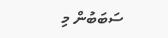ސަބަބުން މި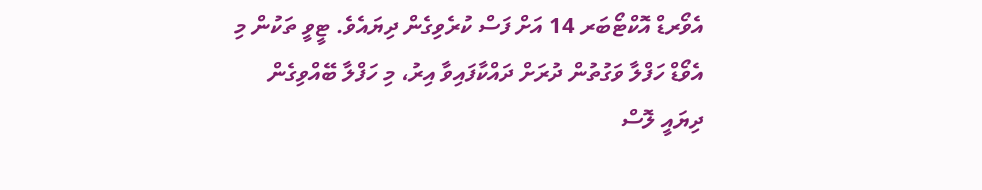އެވޯރޑް އޮކްޓޯބަރ 14 އަށް ފަސް ކުރެވިގެން ދިޔައެވެ. ޓީވީ ތަކުން މި އެވޯޑް ހަފްލާ ވަގުތުން ދުރަށް ދައްކާފައިވާ އިރު، މި ހަފްލާ ބޭއްވިގެން ދިޔައީ ލޮސް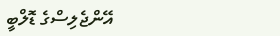އޭންޖެލިސްގެ ޑޮލްބީ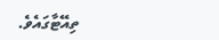ތިއޭޓާގައެވެ.